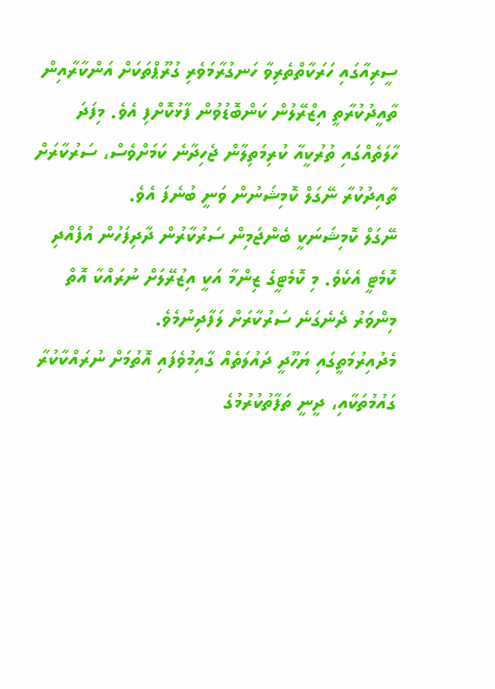ސީރިއާގައި ހަރަކާތްތެރިވާ ހަނގުރާމަވެރި ގުރޫޕްތަކަށް އަންކާރާއިން ތާއީދުކުރާތީ އިޒްރޭލުން ކަންބޮޑުވުން ފާޅުކޮށްފި އެވެ. މިފަދަ ހާލަތެއްގައި ތުރުކީއާ ކުރިމަތިލާން ޖެހިދާނެ ކަމަށްވެސް، ސަރުކާރަށް ތާއިދުކުރާ ނޭގަލް ކޮމިޝަނުން ވަނީ ބުނެފަ އެވެ.
ނޭގަލް ކޮމިޝަނަކީ ބެންޖަމިން ސަރުކާރުން ދާދިފަހުން އުފެއްދި ކޮމެޓީ އެކެވެ. މި ކޮމެޓީގެ ޒިންމާ އަކީ އިޒުރޭލަށް ނުރައްކާ އޮތް މިންވަރު ދެނެގަނެ ސަރުކާރަށް ލަފާދިނުމެވެ.
މެދުއިރުމަތީގައި ޔަހޫދީ ދައުލަތެއް ގާއިމުވެފައި އޮތުމަށް ނުރައްކާކުރާ ގައުމުތަކާއި، ދީނީ ތަފާތުކުރުމުގެ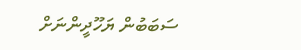ސަބަބުން ޔަހޫދީންނަށް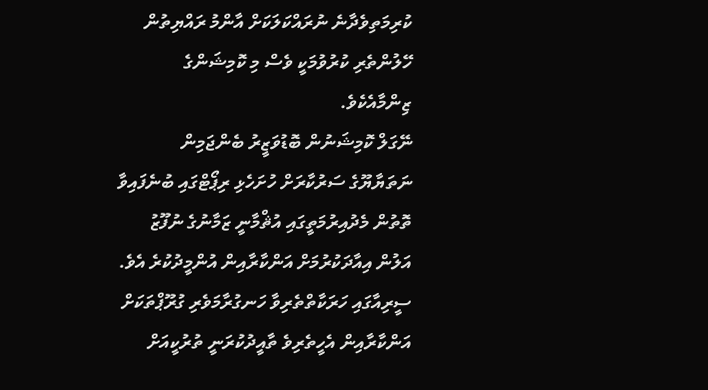ކުރިމަތިވެދާނެ ނުރައްކަލަކަށް އާންމު ރައްޔިތުން ހޭލުންތެރި ކުރުވުމަކީ ވެސް މި ކޮމިޝަންގެ ޒިންމާއެކެވެ.
ނޭގަލް ކޮމިޝަނުން ބޮޑުވަޒީރު ބެންޖަމިން ނަތަޔާޔޫގެ ސަރުކާރަށް ހުށަހެޅި ރިޕޯޓްގައި ބުނެފައިވާ ތޮތުން މެދުއިރުމަތީގައި އުޘްމާނީ ޒަމާނުގެ ނުފޫޒު އަލުން އިއާދަކުރުމަށް އަންކާރާއިން އުންމީދުކުރެ އެވެ.
ސީރިއާގައި ހަރަކާތްތެރިވާ ހަނގުރާމަވެރި ގުރޫޕްތަކަށް އަންކާރާއިން އެހީތެރިވެ ތާއީދުކުރަނީ ތުރުކީއަށް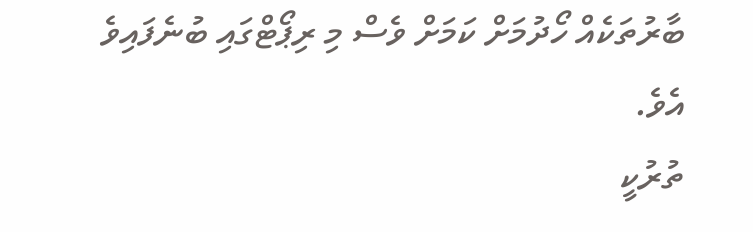ބާރުތަކެއް ހޯދުމަށް ކަމަށް ވެސް މި ރިޕޯޓްގައި ބުނެފައިވެ އެވެ.
ތުރުކީ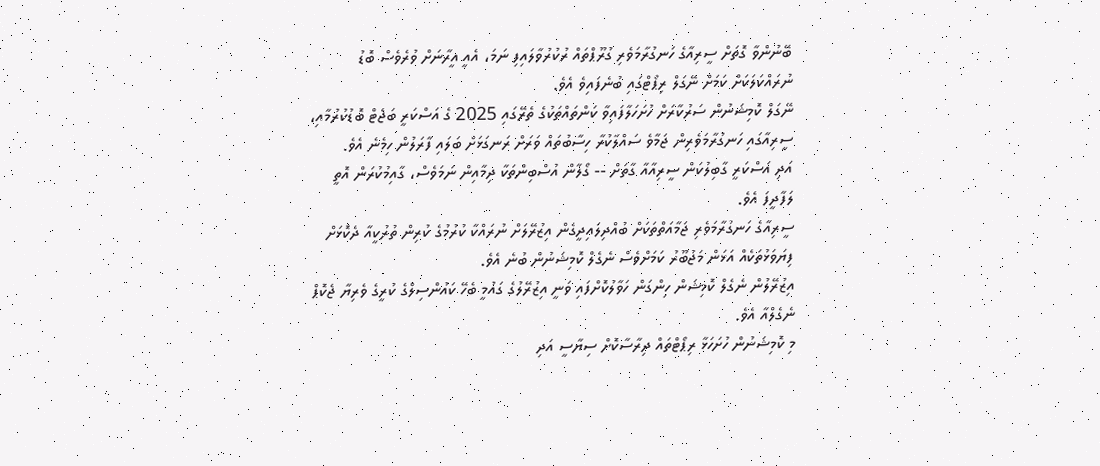ބޭނުންވާ ގޮތަށް ސީރިއާގެ ހަނގުރާމަވެރި ގުރޫޕްތައް ރުކުރުވާލައިފި ނަމަ، އެއީ އީރާނަށް ވުރެވެސް ބޮޑު ނުރައްކަލަކަށް ކަމަށް ނޭގަލް ރިޕޯޓްގައި ބުނެފައިވެ އެވެ.
ނޭގަލް ކޮމިޝަނުން ސަރުކާރަށް ހުށަހަލާފައިވާ ކަންތައްތަކުގެ ތެރޭގައި 2025 ގެ އަސްކަރީ ބަޖެޓް ބޮޑުކުރުމާއި، ސީރިއާގައި ހަނގުރާމަވެރިން ޖަމާވެ ސައްލާކުރާ ހިސާބުތައް ވަރަށް ރަނގަޅަށް ބަލައި ފާރަލުން ހިމެނެ އެވެ.
އަދި އަސްކަރީ ގާބިލުކަން ސީރިއާއާ ގާތަށް -- ގޯލާން އުސްބިންތަކާ ދިމާއިން ނަމަވެސް، ގާއިމުކުރަން އޮތީ ލަފާދީފަ އެވެ.
ސީރިއާގެ ހަނގުރާމަވެރި ޖަމާއަތްތަކަށް ބުއްދިލައިދީގެން އިޒުރޭލަށް ނުރައްކާ ކުރުމުގެ ކުރިން ތުރުކީއާ ދެކޮޅަށް ފިޔަވަޅުތަކެއް އަޅަން މަޖުބޫރު ކަމަށްވެސް ނެގެލް ކޮމިޝަނުން ބުނެ އެވެ.
އިޒުރޭލުން ނެގެލް ކޮމިޝަން ހިންގަން ހަވާލުކޮށްފައި ވަނީ އިޒުރޭލުގެ ގައުމީ ބެހޭ ކައުންސިލްގެ ކުރީގެ ވެރިޔާ ޖެކޮޕް ނެގެލްއާ އެވެ.
މި ކޮމިޝަނުން ހުށަހަޅާ ރިޕޯޓްތައް ދިރާސާކޮށް ސިޔާސީ އަދި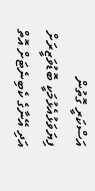އަސްކަރީ ގޮތުން ފިޔަވަޅުއެޅުމަކީ ބޮޑުވަޒީރަށް އަދި އޭނާގެ ކެބިނެޓަށް އޮތް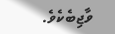ވާޖިބެކެވެ.